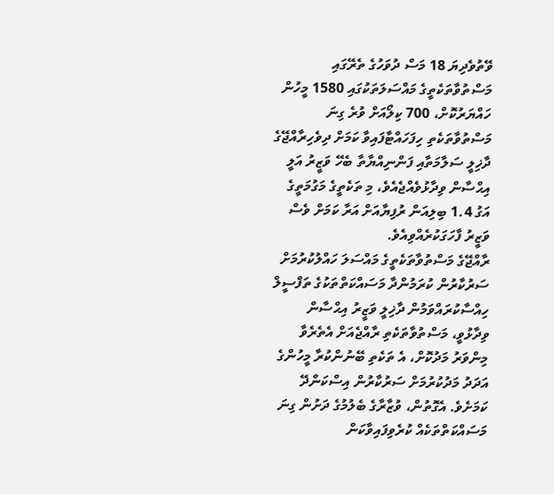ވޭތުވެދިޔަ 18 މަސް ދުވަހުގެ ތެރޭގައި މަސްތުވާތަކެތީގެ މައްސަލަތަކުގައި 1580 މީހުން ހައްޔަރުކޮށް، 700 ކިލޯއަށް ވުރެ ގިނަ މަސްތުވާތަކެތި ހިފަހައްޓާފައިވާ ކަމަށް ދިވެހިރާއްޖޭގެ ދާޚިލީ ސަލާމަތާއި ފަންނިއްޔާތާ ބެހޭ ވަޒީރު އަލީ އިޙްސާން ވިދާޅުވެއްޖެއެވެ، މި ތަކެތީގެ މަގުމަތީގެ އަގު 1.4 ބިލިއަން ރުފިޔާއަށް އަރާ ކަމަށް ވެސް ވަޒީރު ފާހަގަކުރެއްވިއެވެ.
ރާއްޖޭގެ މަސްތުވާތަކެތީގެ މައްސަލަ ހައްލުކުރުމަށް ސަރުކާރުން ކުރަމުންދާ މަސައްކަތްތަކުގެ ތަފްސީލް ހިއްސާކުރައްވަމުން ދާޚިލީ ވަޒީރު އިޙްސާން ވިދާޅުވީ، މަސްތުވާތަކެތި ރާއްޖެއަށް އެތެރެވާ މިންވަރު މަދުކޮށް، އެ ތަކެތި ބޭނުންކުރާ މީހުންގެ އަދަދު މަދުކުރުމަށް ސަރުކާރުން އިސްކަންދޭ ކަމަށެވެ. އެގޮތުން، ވުޒާރާގެ ބެލުމުގެ ދަށުން ގިނަ މަސައްކަތްތަކެއް ކުރެވިފައިވާކަން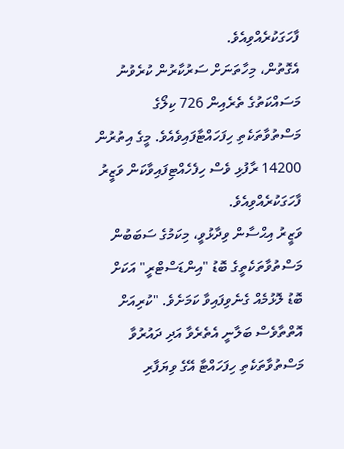ފާހަގަކުރެއްވިއެވެ.
އެގޮތުން، މިހާތަނަށް ސަރުކާރުން ކުރެވުނު މަސައްކަތުގެ ތެރެއިން 726 ކިލޯގެ މަސްތުވާތަކެތި ހިފަހައްޓާފައިވެއެވެ. މީގެ އިތުރުން 14200 ރާފުޅި ވެސް ހިފެހެއްޓިފައިވާކަން ވަޒީރު ފާހަގަކުރެއްވިއެވެ.
ވަޒީރު އިޙްސާން ވިދާޅުވީ، މިކަމުގެ ސަބަބުން މަސްތުވާތަކެތީގެ ބޮޑު "އިންޑަސްޓްރީ" އަކަށް ބޮޑު ލޮޅުމެއް ގެނެވިފައިވާ ކަމަށެވެ. "ކުރިއަށް އޮތްތާވެސް ބަލާނީ އެތެރެވާ އަދި ދައުރުވާ މަސްތުވާތަކެތި ހިފަހައްޓާ އޭގެ ވިޔަފާރި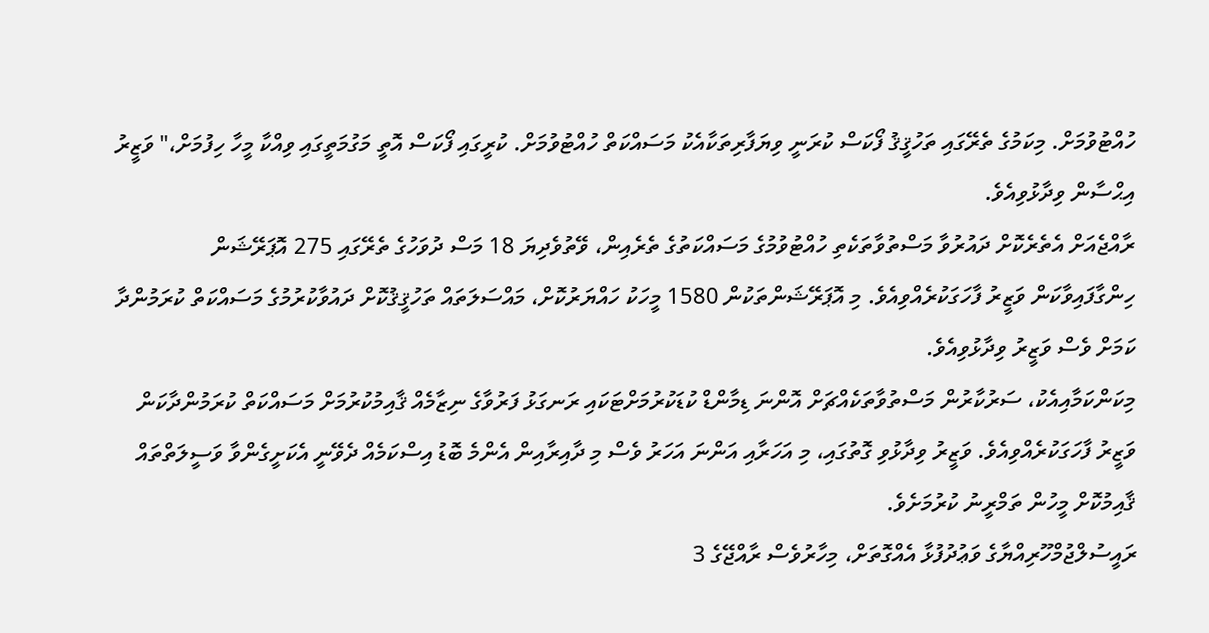ހުއްޓުވުމަށް. މިކަމުގެ ތެރޭގައި ތަހުޤީޤު ފޯކަސް ކުރަނީ ވިޔަފާރިތަކާއެކު މަސައްކަތް ހުއްޓުވުމަށް. ކުރީގައި ފޯކަސް އޮތީ މަގުމަތީގައި ވިއްކާ މީހާ ހިފުމަށް،" ވަޒީރު އިޙްސާން ވިދާޅުވިއެވެ.
ރާއްޖެއަށް އެތެރެކޮށް ދައުރުވާ މަސްތުވާތަކެތި ހުއްޓުވުމުގެ މަސައްކަތުގެ ތެރެއިން، ވޭތުވެދިޔަ 18 މަސް ދުވަހުގެ ތެރޭގައި 275 އޮޕަރޭޝަން ހިންގާފައިވާކަން ވަޒީރު ފާހަގަކުރެއްވިއެވެ. މި އޮޕަރޭޝަންތަކުން 1580 މީހަކު ހައްޔަރުކޮށް، މައްސަލަތައް ތަހުޤީޤުކޮށް ދައުވާކުރުމުގެ މަސައްކަތް ކުރަމުންދާ ކަމަށް ވެސް ވަޒީރު ވިދާޅުވިއެވެ.
މިކަންކަމާއިއެކު، ސަރުކާރުން މަސްތުވާތަކެއްޗަށް އޮންނަ ޑިމާންޑް ކުޑަކުރުމަށްޓަކައި ރަނގަޅު ފަރުވާގެ ނިޒާމެއް ޤާއިމުކުރުމަށް މަސައްކަތް ކުރަމުންދާކަން ވަޒީރު ފާހަގަކުރެއްވިއެވެ. ވަޒީރު ވިދާޅުވި ގޮތުގައި، މި އަހަރާއި އަންނަ އަހަރު ވެސް މި ދާއިރާއިން އެންމެ ބޮޑު އިސްކަމެއް ދެވޭނީ އެކަށީގެންވާ ވަސީލަތްތައް ޤާއިމުކޮށް މީހުން ތަމްރީނު ކުރުމަށެވެ.
ރައީސުލްޖުމްހޫރިއްޔާގެ ވަޢުދުފުޅާ އެއްގޮތަށް، މިހާރުވެސް ރާއްޖޭގެ 3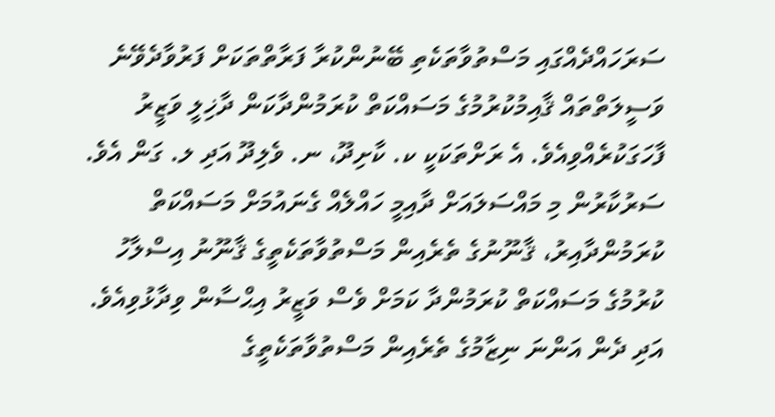ސަރަހައްދެއްގައި މަސްތުވާތަކެތި ބޭނުންކުރާ ފަރާތްތަކަށް ފަރުވާދެވޭނެ ވަސީލަތްތައް ޤާއިމުކުރުމުގެ މަސައްކަތް ކުރަމުންދާކަން ދާޚިލީ ވަޒީރު ފާހަގަކުރެއްވިއެވެ. އެ ރަށްތަކަކީ ކ. ކާށިދޫ، ނ. ވެލިދޫ އަދި ލ. ގަން އެވެ.
ސަރުކާރުން މި މައްސަލައަށް ދާއިމީ ހައްލެއް ގެނައުމަށް މަސައްކަތް ކުރަމުންދާއިރު، ޤާނޫނުގެ ތެރެއިން މަސްތުވާތަކެތީގެ ޤާނޫނު އިސްލާހު ކުރުމުގެ މަސައްކަތް ކުރަމުންދާ ކަމަށް ވެސް ވަޒީރު އިޙްސާން ވިދާޅުވިއެވެ. އަދި ދެން އަންނަ ނިޒާމުގެ ތެރެއިން މަސްތުވާތަކެތީގެ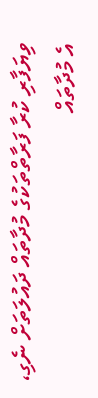ވިޔަފާރި ކުރާ ފަރާތްތަކުގެ މުދާތައް ދައުލަތަށް ނެގި، އެ މުދާތައް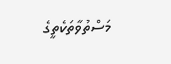މަސްތުވާތަކެތީގެ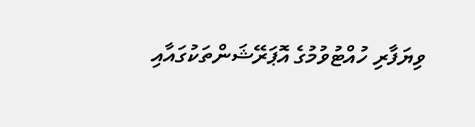ވިޔަފާރި ހުއްޓުވުމުގެ އޮޕަރޭޝަންތަކުގައާއި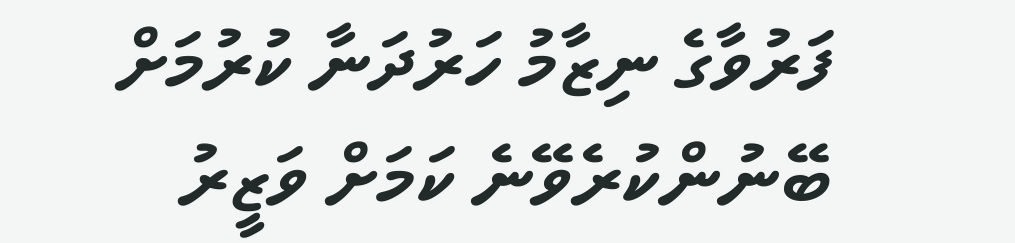ފަރުވާގެ ނިޒާމު ހަރުދަނާ ކުރުމަށް ބޭނުންކުރެވޭނެ ކަމަށް ވަޒީރު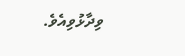ވިދާޅުވިއެވެ.